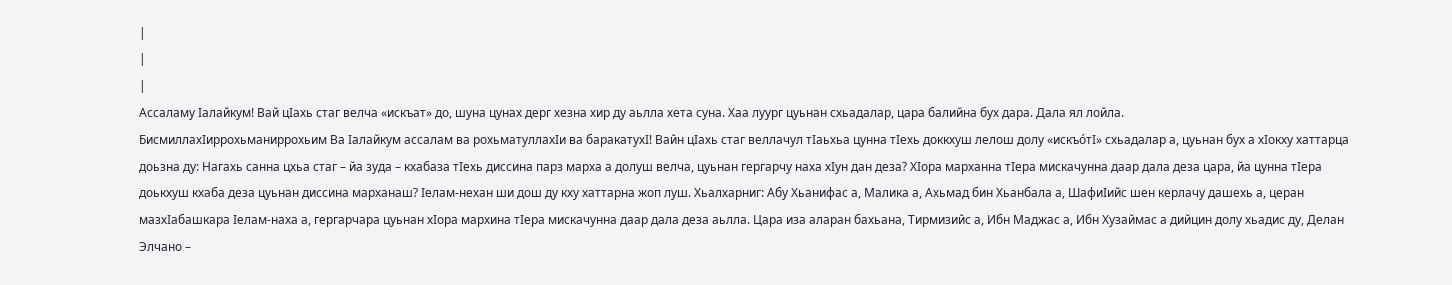|
|
|
Ассаламу Iалайкум! Вай цIахь стаг велча «искъат» до, шуна цунах дерг хезна хир ду аьлла хета суна. Хаа луург цуьнан схьадалар, цара балийна бух дара. Дала ял лойла.
БисмиллахIиррохьманиррохьим Ва Iалайкум ассалам ва рохьматуллахIи ва баракатухI! Вайн цIахь стаг веллачул тIаьхьа цунна тIехь доккхуш лелош долу «искъóтI» схьадалар а, цуьнан бух а хIокху хаттарца доьзна ду: Нагахь санна цхьа стаг – йа зуда – кхабаза тIехь диссина парз марха а долуш велча, цуьнан гергарчу наха хIун дан деза? ХIора марханна тIера мискачунна даар дала деза цара, йа цунна тIера доькхуш кхаба деза цуьнан диссина марханаш? Iелам-нехан ши дош ду кху хаттарна жоп луш. Хьалхарниг: Абу Хьанифас а, Малика а, Ахьмад бин Хьанбала а, ШафиIийс шен керлачу дашехь а, церан мазхIабашкара Iелам-наха а, гергарчара цуьнан хIора мархина тIера мискачунна даар дала деза аьлла. Цара иза аларан бахьана, Тирмизийс а, Ибн Маджас а, Ибн Хузаймас а дийцин долу хьадис ду, Делан Элчано –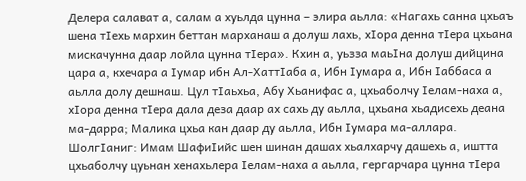Делера салават а, салам а хуьлда цунна – элира аьлла: «Нагахь санна цхьаъ шена тIехь мархин беттан марханаш а долуш лахь, хIора денна тIера цхьана мискачунна даар лойла цунна тIера». Кхин а, уьзза маьIна долуш дийцина цара а, кхечара а Iумар ибн Ал-ХаттIаба а, Ибн Iумара а, Ибн Iаббаса а аьлла долу дешнаш. Цул тIаьхьа, Абу Хьанифас а, цхьаболчу Iелам-наха а, хIора денна тIера дала деза даар ах сахь ду аьлла, цхьана хьадисехь деана ма-дарра; Малика цхьа кан даар ду аьлла, Ибн Iумара ма-аллара. ШолгIаниг: Имам ШафиIийс шен шинан дашах хьалхарчу дашехь а, иштта цхьаболчу цуьнан хенахьлера Iелам-наха а аьлла, гергарчара цунна тIера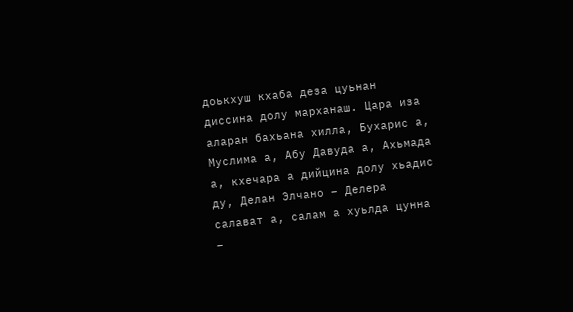доькхуш кхаба деза цуьнан диссина долу марханаш. Цара иза аларан бахьана хилла, Бухарис а, Муслима а, Абу Давуда а, Ахьмада а, кхечара а дийцина долу хьадис ду, Делан Элчано – Делера салават а, салам а хуьлда цунна –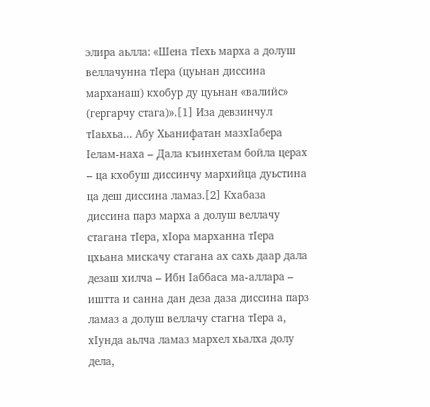элира аьлла: «Шена тIехь марха а долуш веллачунна тIера (цуьнан диссина марханаш) кхобур ду цуьнан «валийс» (гергарчу стага)».[1] Иза девзинчул тIаьхьа... Абу Хьанифатан мазхIабера Iелам-наха – Дала къинхетам бойла церах – ца кхобуш диссинчу мархийца дуьстина ца деш диссина ламаз.[2] Кхабаза диссина парз марха а долуш веллачу стагана тIера, хIора марханна тIера цхьана мискачу стагана ах сахь даар дала дезаш хилча – Ибн Iаббаса ма-аллара – иштта и санна дан деза даза диссина парз ламаз а долуш веллачу стагна тIера а, хIунда аьлча ламаз мархел хьалха долу дела,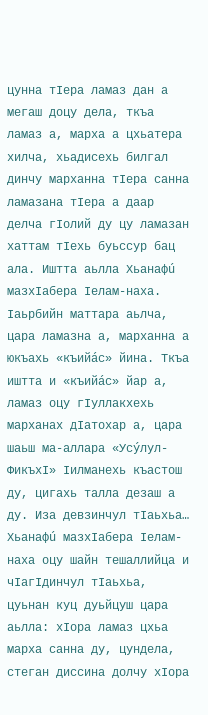цунна тIера ламаз дан а мегаш доцу дела, ткъа ламаз а, марха а цхьатера хилча, хьадисехь билгал динчу марханна тIера санна ламазана тIера а даар делча гIолий ду цу ламазан хаттам тIехь буьссур бац ала. Иштта аьлла Хьанафú мазхIабера Iелам-наха. Iаьрбийн маттара аьлча, цара ламазна а, марханна а юкъахь «къийáс» йина. Ткъа иштта и «къийáс» йар а, ламаз оцу гIуллакхехь марханах дIатохар а, цара шаьш ма-аллара «Усýлул-ФикъхI» Iилманехь къастош ду, цигахь талла дезаш а ду. Иза девзинчул тIаьхьа… Хьанафú мазхIабера Iелам-наха оцу шайн тешаллийца и чIагIдинчул тIаьхьа, цуьнан куц дуьйцуш цара аьлла: хIора ламаз цхьа марха санна ду, цундела, стеган диссина долчу хIора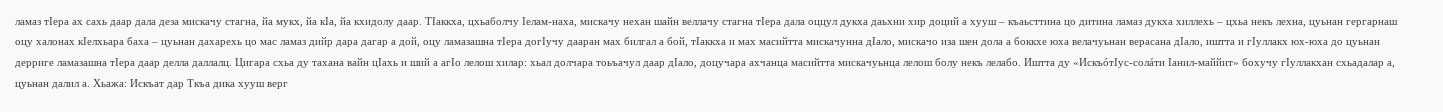ламаз тIера ах сахь даар дала деза мискачу стагна, йа мукх, йа кIа, йа кхидолу даар. ТIаккха, цхьаболчу Iелам-наха, мискачу нехан шайн веллачу стагна тIера дала оццул дукха даьхни хир доций а хууш – къаьсттина цо дитина ламаз дукха хиллехь – цхьа некъ лехна, цуьнан гергарнаш оцу халонах кIелхьара баха – цуьнан дахарехь цо мас ламаз дийр дара дагар а дой, оцу ламазашна тIера догIучу дааран мах билгал а бой, тIаккха и мах масийтта мискачунна дIало, мискачо иза шен дола а боккхе юха велачуьнан верасана дIало, иштта и гIуллакх юх-юха до цуьнан дерриге ламазашна тIера даар делла даллалц. Цигара схьа ду тахана вайн цIахь и ший а агIо лелош хилар: хьал долчара тоьъачул даар дIало, доцучара ахчанца масийтта мискачуьнца лелош болу некъ лелабо. Иштта ду «ИскъóтIус-солáти Iанил-маййит» бохучу гIуллакхан схьадалар а, цуьнан далил а. Хьажа: Искъат дар Ткъа дика хууш верг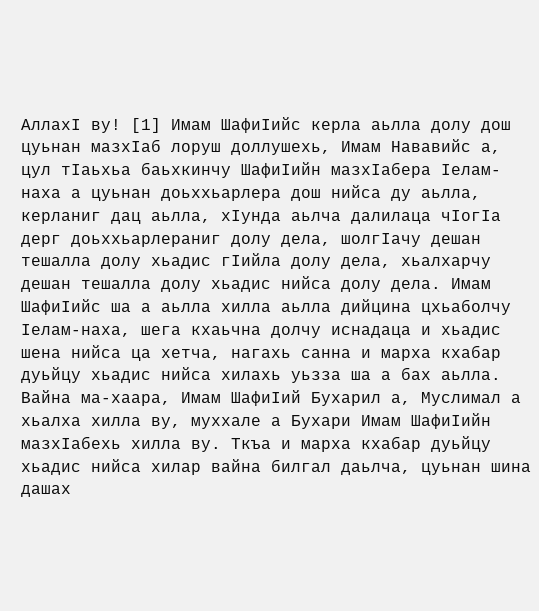АллахI ву! [1] Имам ШафиIийс керла аьлла долу дош цуьнан мазхIаб лоруш доллушехь, Имам Нававийс а, цул тIаьхьа баьхкинчу ШафиIийн мазхIабера Iелам-наха а цуьнан доьххьарлера дош нийса ду аьлла, керланиг дац аьлла, хIунда аьлча далилаца чIогIа дерг доьххьарлераниг долу дела, шолгIачу дешан тешалла долу хьадис гIийла долу дела, хьалхарчу дешан тешалла долу хьадис нийса долу дела. Имам ШафиIийс ша а аьлла хилла аьлла дийцина цхьаболчу Iелам-наха, шега кхаьчна долчу иснадаца и хьадис шена нийса ца хетча, нагахь санна и марха кхабар дуьйцу хьадис нийса хилахь уьзза ша а бах аьлла. Вайна ма-хаара, Имам ШафиIий Бухарил а, Муслимал а хьалха хилла ву, муххале а Бухари Имам ШафиIийн мазхIабехь хилла ву. Ткъа и марха кхабар дуьйцу хьадис нийса хилар вайна билгал даьлча, цуьнан шина дашах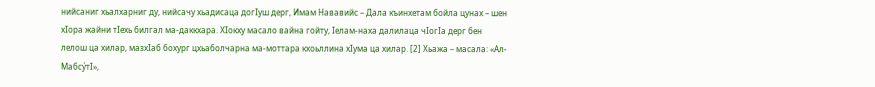нийсаниг хьалхарниг ду, нийсачу хьадисаца догIуш дерг, Имам Нававийс – Дала къинхетам бойла цунах – шен хIора жайни тIехь билгал ма-даккхара. ХIокху масало вайна гойту, Iелам-наха далилаца чIогIа дерг бен лелош ца хилар, мазхIаб бохург цхьаболчарна ма-моттара кхоьллина хIума ца хилар. [2] Хьажа – масала: «Ал-МабсýтI»,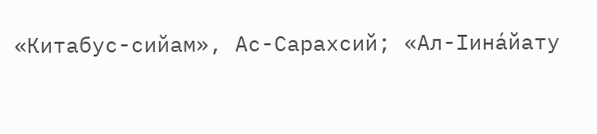«Китабус-сийам», Ас-Сарахсий; «Ал-Iинáйату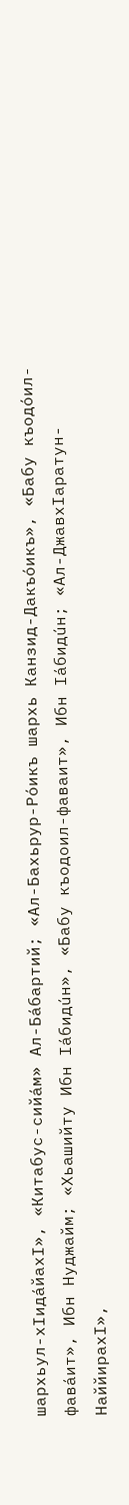шархьул-хIидáйахI», «Китабус-сийáм» Ал-Бáбартий; «Ал-Бахьрур-Рóикъ шархь Канзид-Дакъóикъ», «Бабу къодóил-фавáит», Ибн Нуджайм; «Хьашийту Ибн Iáбидúн», «Бабу къодоил-фаваит», Ибн Iáбидúн; «Ал-ДжавхIаратун-НаййирахI»,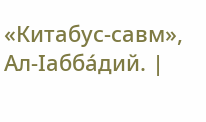«Китабус-савм», Ал-Iаббáдий. |